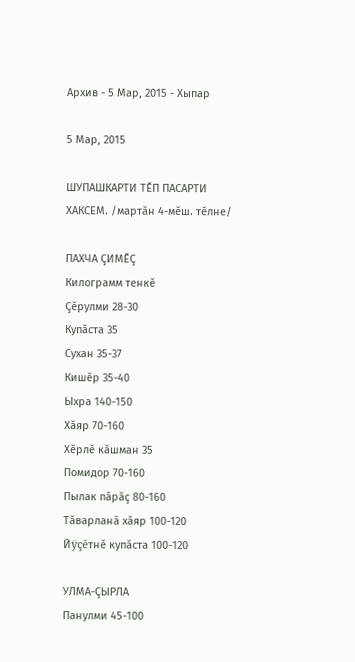Архив - 5 Мар, 2015 - Хыпар

5 Мар, 2015

ШУПАШКАPТИ ТĔП ПАСАРТИ ХАКСЕМ. /мартăн 4-мĕш. тĕлне/

ПАХЧА ÇИМĔÇ
Килограмм тенкĕ
Çĕрулми 28-30
Купăста 35
Сухан 35-37
Кишĕр 35-40
Ыхра 140-150
Хăяр 70-160
Хĕрлĕ кăшман 35
Помидор 70-160
Пылак пăрăç 80-160
Тăварланă хăяр 100-120
Йÿçĕтнĕ купăста 100-120

УЛМА-ÇЫРЛА
Панулми 45-100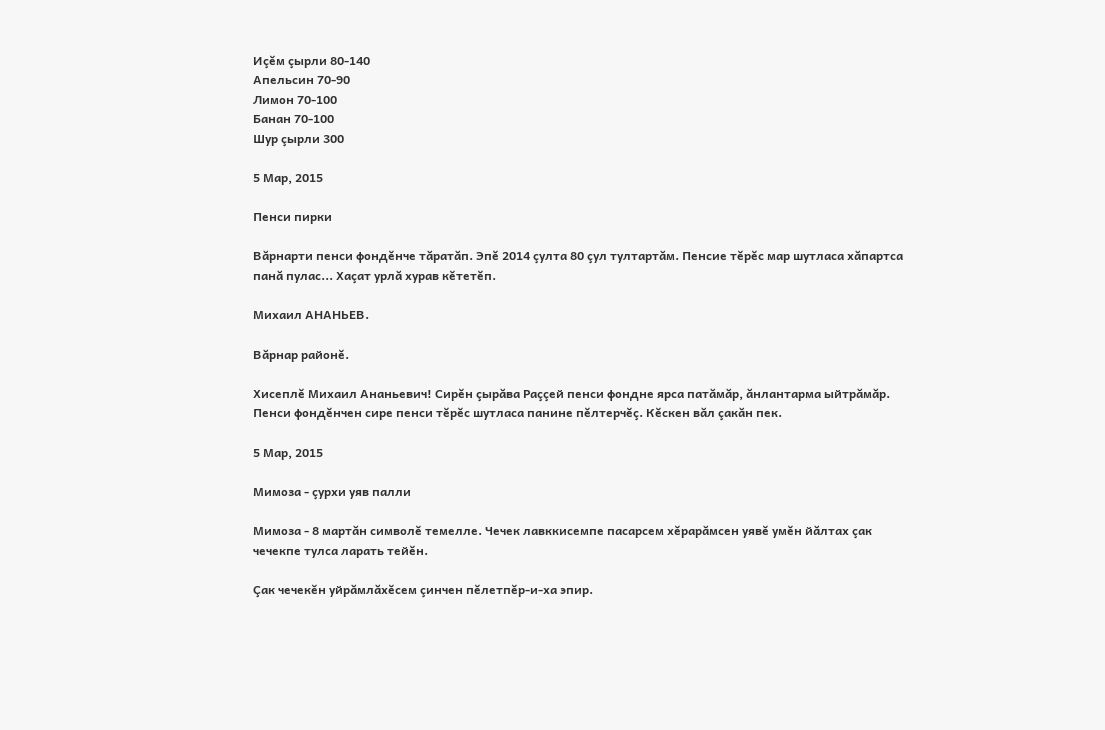Иçĕм çырли 80-140
Апельсин 70-90
Лимон 70-100
Банан 70-100
Шур çырли 300

5 Мар, 2015

Пенси пирки

Вăрнарти пенси фондĕнче тăратăп. Эпĕ 2014 çулта 80 çул тултартăм. Пенсие тĕрĕс мар шутласа хăпартса панă пулас... Хаçат урлă хурав кĕтетĕп.

Михаил АНАНЬЕВ.

Вăрнар районĕ.

Хисеплĕ Михаил Ананьевич! Сирĕн çырăва Раççей пенси фондне ярса патăмăр, ăнлантарма ыйтрăмăр. Пенси фондĕнчен сире пенси тĕрĕс шутласа панине пĕлтерчĕç. Кĕскен вăл çакăн пек.

5 Мар, 2015

Мимоза - çурхи уяв палли

Мимоза - 8 мартăн символĕ темелле. Чечек лавккисемпе пасарсем хĕрарăмсен уявĕ умĕн йăлтах çак чечекпе тулса ларать тейĕн.

Çак чечекĕн уйрăмлăхĕсем çинчен пĕлетпĕр-и-ха эпир.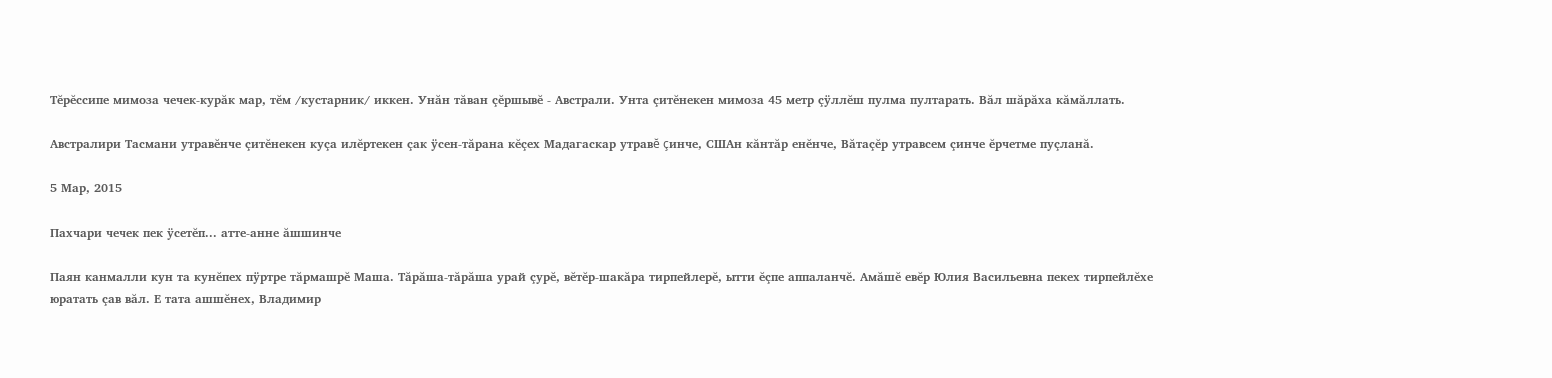Тĕрĕссипе мимоза чечек-курăк мар, тĕм /кустарник/ иккен. Унăн тăван çĕршывĕ - Австрали. Унта çитĕнекен мимоза 45 метр çÿллĕш пулма пултарать. Вăл шăрăха кăмăллать.

Австралири Тасмани утравĕнче çитĕнекен куçа илĕртекен çак ÿсен-тăрана кĕçех Мадагаскар утравĕ çинче, СШАн кăнтăр енĕнче, Вăтаçĕр утравсем çинче ĕрчетме пуçланă.

5 Мар, 2015

Пахчари чечек пек ÿсетĕп... атте-анне ăшшинче

Паян канмалли кун та кунĕпех пÿртре тăрмашрĕ Маша. Тăрăша-тăрăша урай çурĕ, вĕтĕр-шакăра тирпейлерĕ, ытти ĕçпе аппаланчĕ. Амăшĕ евĕр Юлия Васильевна пекех тирпейлĕхе юратать çав вăл. Е тата ашшĕнех, Владимир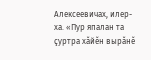Алексеевичах, илер-ха. «Пур япалан та çуртра хăйĕн вырăнĕ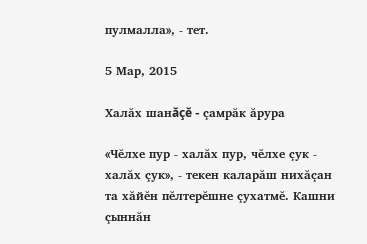пулмалла», - тет.

5 Мар, 2015

Халăх шанăçĕ - çамрăк ăрура

«Чĕлхе пур - халăх пур, чĕлхе çук - халăх çук», - текен каларăш нихăçан та хăйĕн пĕлтерĕшне çухатмĕ. Кашни çыннăн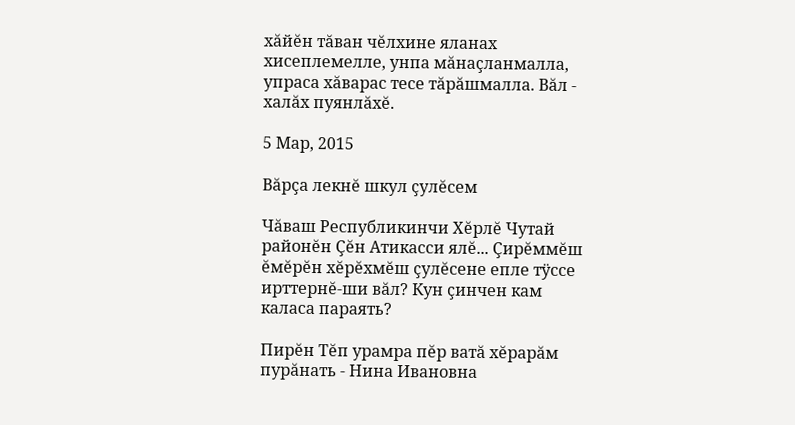хăйĕн тăван чĕлхине яланах хисеплемелле, унпа мăнаçланмалла, упраса хăварас тесе тăрăшмалла. Вăл - халăх пуянлăхĕ.

5 Мар, 2015

Вăрçа лекнĕ шкул çулĕсем

Чăваш Республикинчи Хĕрлĕ Чутай районĕн Çĕн Атикасси ялĕ... Çирĕммĕш ĕмĕрĕн хĕрĕхмĕш çулĕсене епле тÿссе ирттернĕ-ши вăл? Кун çинчен кам каласа параять?

Пирĕн Тĕп урамра пĕр ватă хĕрарăм пурăнать - Нина Ивановна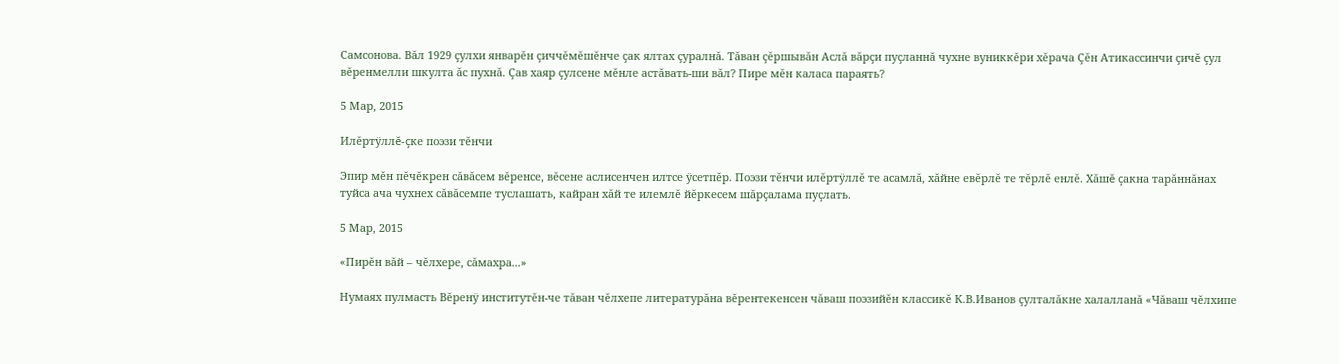Самсонова. Вăл 1929 çулхи январĕн çиччĕмĕшĕнче çак ялтах çуралнă. Тăван çĕршывăн Аслă вăрçи пуçланнă чухне вуниккĕри хĕрача Çĕн Атикассинчи çичĕ çул вĕренмелли шкулта ăс пухнă. Çав хаяр çулсене мĕнле астăвать-ши вăл? Пире мĕн каласа параять?

5 Мар, 2015

Илĕртÿллĕ-çке поэзи тĕнчи

Эпир мĕн пĕчĕкрен сăвăсем вĕренсе, вĕсене аслисенчен илтсе ÿсетпĕр. Поэзи тĕнчи илĕртÿллĕ те асамлă, хăйне евĕрлĕ те тĕрлĕ енлĕ. Хăшĕ çакна тарăннăнах туйса ача чухнех сăвăсемпе туслашать, кайран хăй те илемлĕ йĕркесем шăрçалама пуçлать.

5 Мар, 2015

«Пирĕн вăй – чĕлхере, сăмахра...»

Нумаях пулмасть Вĕренÿ институтĕн-че тăван чĕлхепе литературăна вĕрентекенсен чăваш поэзийĕн классикĕ К.В.Иванов çулталăкне халалланă «Чăваш чĕлхипе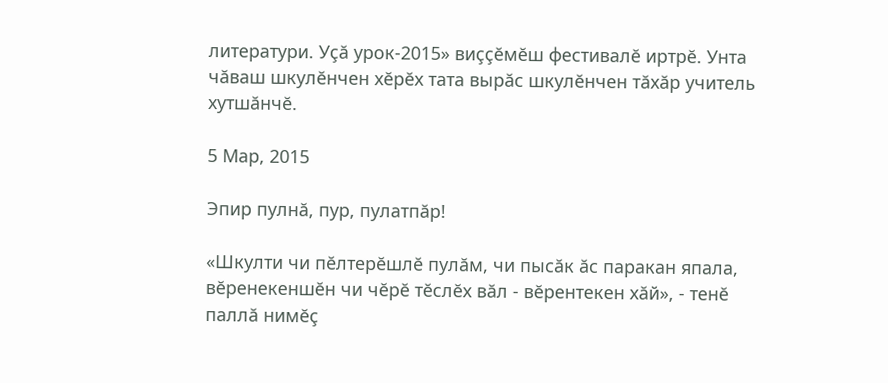литератури. Уçă урок-2015» виççĕмĕш фестивалĕ иртрĕ. Унта чăваш шкулĕнчен хĕрĕх тата вырăс шкулĕнчен тăхăр учитель хутшăнчĕ.

5 Мар, 2015

Эпир пулнă, пур, пулатпăр!

«Шкулти чи пĕлтерĕшлĕ пулăм, чи пысăк ăс паракан япала, вĕренекеншĕн чи чĕрĕ тĕслĕх вăл - вĕрентекен хăй», - тенĕ паллă нимĕç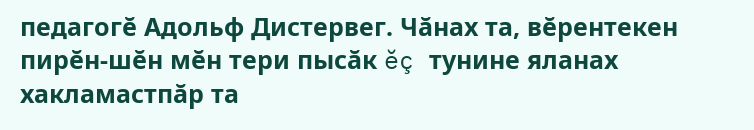педагогĕ Адольф Дистервег. Чăнах та, вĕрентекен пирĕн-шĕн мĕн тери пысăк ĕç тунине яланах хакламастпăр та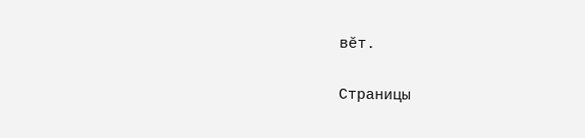вĕт.

Страницы